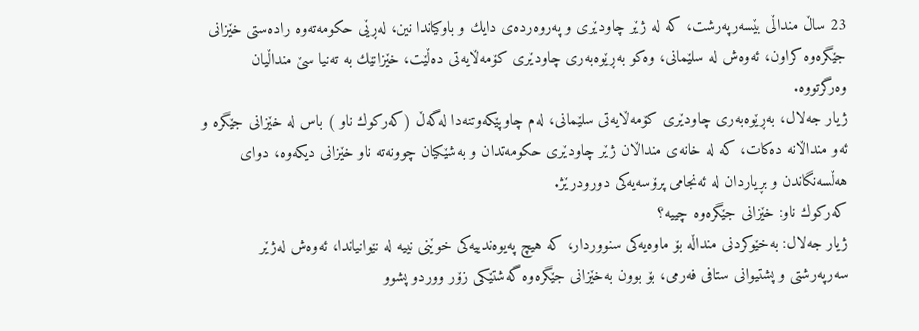23 ساڵ منداڵی بێسەرپەرشت، كە لە ژێر چاودێری و پەروەردەی دایك و باوكیاندا نین، لەڕێی حكومەتەوە رادەستی خێزانی جێگرەوە كراون، ئەوەش لە سلێمانی، وەكو بەڕێوەبەری چاودێری كۆمەڵایەتی دەڵێت، خێزانێك بە تەنیا سێ منداڵیان وەرگرتووە.
ژیار جەلال، بەڕێوەبەری چاودێری کۆمەڵایەتی سلێمانی، لەم چاوپێکەوتنەدا لەگەڵ (کەرکوك ناو ) باس لە خێزانی جێگرە و ئەو منداڵانە دەکات، كە لە خانەی منداڵان ژێر چاودێری حكومەتدان و بەشێكیان چوونەتە ناو خێزانی دیكەوە، دوای هەڵسەنگاندن و بڕیاردان لە ئەنجامی پرۆسەیەكی دورودرێژ.
كەركوك ناو: خێزانی جێگرەوە چییە؟
ژیار جەلال: بەخێوکردنی منداڵە بۆ ماوەیەکی سنووردار، کە هیچ پەیوەندییەکی خوێنی نییە لە نێوانیاندا، ئەوەش لەژێر سەرپەرشتی و پشتیوانی ستافی فەرمی، بۆ بوون بەخێزانی جێگرەوە گەشتێکی زۆر ووردو پشوو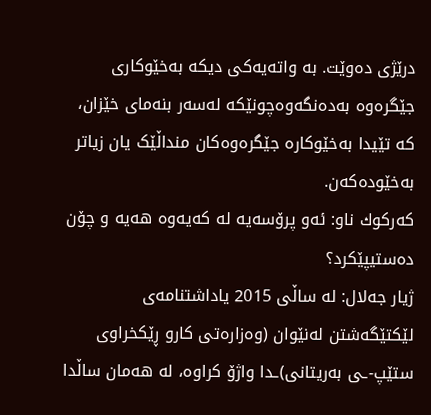درێژی دەوێت. بە واتەیەکی دیکە بەخێوکاری جێگرەوە بەدەنگەوەچونێکە لەسەر بنەمای خێزان، کە تێیدا بەخێوکارە جێگرەوەکان منداڵێک یان زیاتر بەخێودەکەن.
كەركوك ناو: ئەو پرۆسەیە لە كەیەوە هەیە و چۆن دەستیپێكرد؟
ژیار جەلال: لە ساڵی 2015 یاداشتنامەی لێکتێگەشتن لەنێوان (وەزارەتی کارو ڕێکخراوی ستێپ-ـی بەریتانی)ـدا واژۆ کراوە، لە هەمان ساڵدا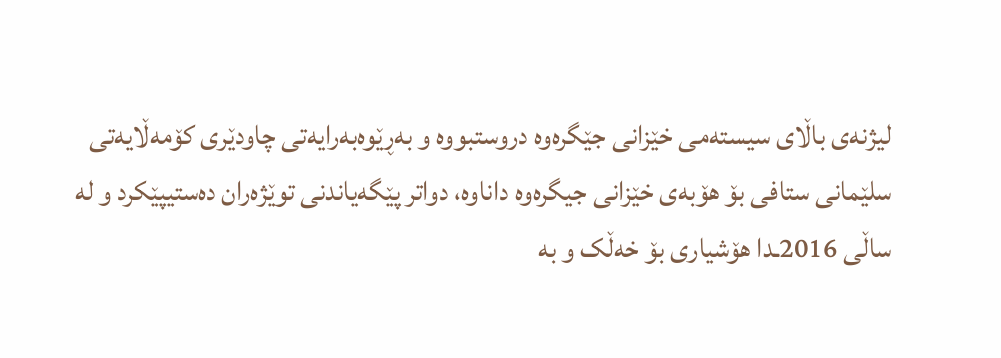لیژنەی باڵای سیستەمی خێزانی جێگرەوە دروستبووە و بەڕێوەبەرایەتی چاودێری کۆمەڵایەتی سلێمانی ستافی بۆ هۆبەی خێزانی جیگرەوە داناوە، دواتر پێگەیاندنی توێژەران دەستیپێكرد و لە ساڵی 2016ـدا هۆشیاری بۆ خەڵک و بە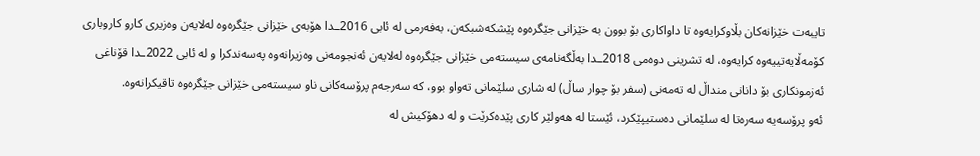تایبەت خێزانەكان بڵاوكرایەوە تا داواکاری بۆ بوون بە خێزانی جێگرەوە پێشکەشبکەن، بەفەرمی لە ئابی 2016ـدا هۆبەی خێزانی جێگرەوە لەلایەن وەزیری کارو کاروباری کۆمەڵایەتییەوە کرایەوە، لە تشرینی دوەمی 2018ـدا بەڵگەنامەی سیستەمی خێزانی جێگرەوە لەلایەن ئەنجومەنی وەزیرانەوە پەسەندکرا و لە ئابی 2022ـدا قۆناغی ئەزمونکاری بۆ دانانی منداڵ لە تەمەنی (سفر بۆ چوار ساڵ) لە شاری سلێمانی تەواو بوو، کە سەرجەم پرۆسەکانی ناو سیستەمی خێزانی جێگرەوە تاقیکرانەوە.
ئەو پرۆسەیە سەرەتا لە سلێمانی دەستیپێکرد، ئێستا لە هەولێر كاری پێدەكرێت و لە دهۆکیش لە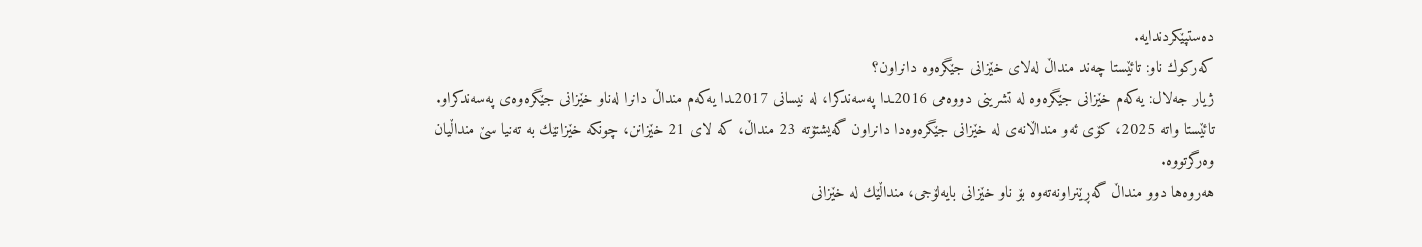دەستپێكردندایە.
كەركوك ناو: تائێستا چەند منداڵ لەلای خێزانی جێگرەوە دانراون؟
ژیار جەلال: یەکەم خێزانی جێگرەوە لە تشرینی دووەمی 2016ـدا پەسەندکرا، لە نیسانی 2017ـدا یەکەم منداڵ دانرا لەناو خێزانی جێگرەوەی پەسەندکراو. تائێستا واتە 2025، كۆی ئەو منداڵانەی لە خێزانی جێگرەوەدا دانراون گەیشتۆتە 23 منداڵ، كە لای 21 خێزانن، چونكە خێزانێك بە تەنیا سێ منداڵیان وەرگرتووە.
هەروەها دوو منداڵ گەڕێنراونەتەوە بۆ ناو خێزانی بایەلۆجی، منداڵێك لە خێزانی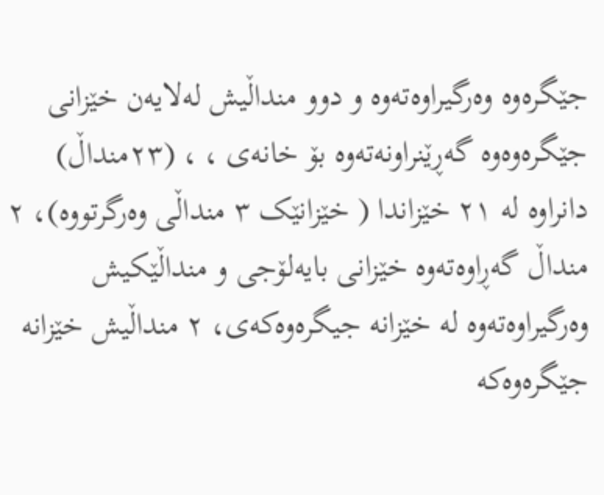جێگرەوە وەرگیراوەتەوە و دوو منداڵیش لەلایەن خێزانی جێگرەوەوە گەڕێنراونەتەوە بۆ خانەی ، ، (٢٣منداڵ) دانراوە لە ٢١ خێزاندا ( خێزانێک ٣ منداڵی وەرگرتووە)، ٢ منداڵ گەڕاوەتەوە خێزانی بایەلۆجی و منداڵێکیش وەرگیراوەتەوە لە خێزانە جیگرەوەکەی، ٢ منداڵیش خێزانە جێگرەوەکە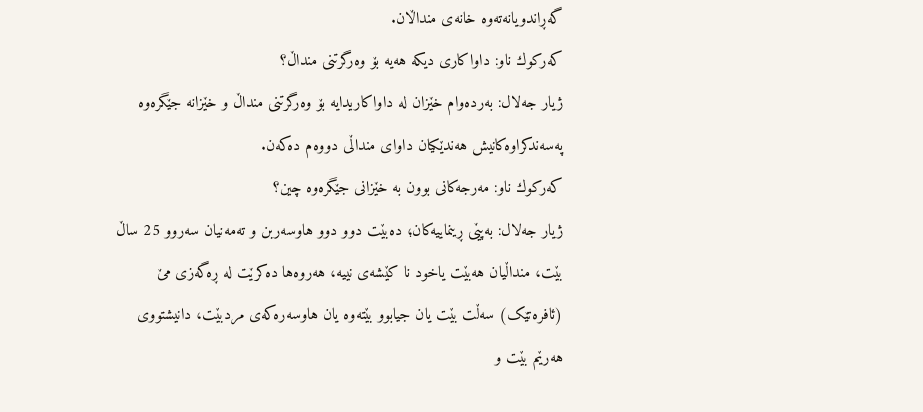گەڕاندویانەتەوە خانەی منداڵان.
كەركوك ناو: داواكاری دیكە هەیە بۆ وەرگرتنی منداڵ؟
ژیار جەلال: بەردەوام خێزان لە داواکاریدایە بۆ وەرگرتنی منداڵ و خێزانە جێگرەوە پەسەندکراوەکانیش هەندێکیان داوای منداڵی دووەم دەکەن.
كەركوك ناو: مەرجەکانی بوون بە خێزانی جێگرەوە چین؟
ژیار جەلال: بەپێی ڕینماییەکان؛ دەبێت دوو دوو هاوسەربن و تەمەنیان سەروو 25 ساڵ بێت، منداڵیان هەبێت یاخود نا کێشەی نییە، هەروەها دەكرێت لە ڕەگەزی مێ (ئافرەتێک) سەڵت بێت یان جیابوو بێتەوە یان هاوسەرەکەی مردبێت، دانیشتووی هەرێم بێت و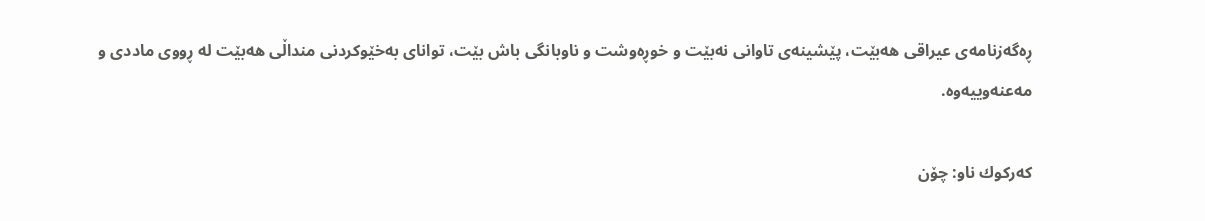ڕەگەزنامەی عیراقی هەبێت، پێشینەی تاوانی نەبێت و خوڕەوشت و ناوبانگی باش بێت، توانای بەخێوکردنی منداڵی هەبێت لە ڕووی ماددی و مەعنەوییەوە.

كەركوك ناو: چۆن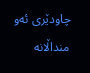چاودێری ئەو منداڵانە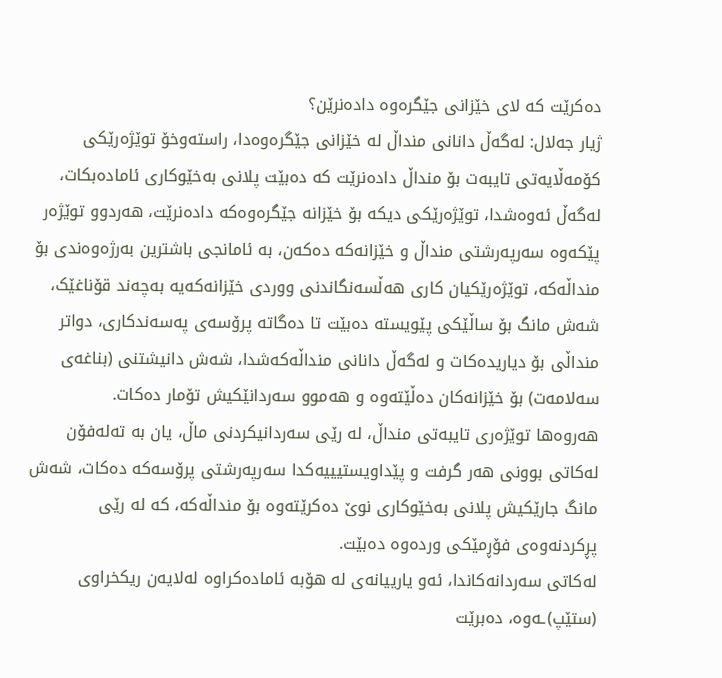دەكرێت كە لای خێزانی جێگرەوە دادەنرێن؟
ژیار جەلال: لەگەڵ دانانی منداڵ لە خێزانی جێگرەوەدا، راستەوخۆ توێژەرێکی کۆمەڵایەتی تایبەت بۆ منداڵ دادەنرێت کە دەبێت پلانی بەخێوکاری ئامادەبکات، لەگەڵ ئەوەشدا، توێژەرێكی دیكە بۆ خێزانە جێگرەوەکە دادەنرێت، هەردوو توێژەر پێکەوە سەرپەرشتی منداڵ و خێزانەکە دەکەن، بە ئامانجی باشترین بەرژەوەندی بۆ منداڵەكە، توێژەرێكیان کاری هەڵسەنگاندنی ووردی خێزانەکەیە بەچەند قۆناغێک، شەش مانگ بۆ ساڵێكی پێویستە دەبێت تا دەگاتە پرۆسەی پەسەندكاری، دواتر منداڵی بۆ دیاریدەکات و لەگەڵ دانانی منداڵەكەشدا، شەش دانیشتنی (بناغەی سەلامەت) بۆ خێزانەکان دەڵێتەوە و هەموو سەردانێکیش تۆمار دەکات.
هەروەها توێژەری تایبەتی منداڵ، لە رێی سەردانیكردنی ماڵ، یان بە تەلەفۆن لەکاتی بوونی هەر گرفت و پێداویستیییەکدا سەرپەرشتی پرۆسەكە دەکات، شەش مانگ جارێكیش پلانی بەخێوکاری نوێ دەکرێتەوە بۆ منداڵەکە، کە لە رێی پڕکردنەوەی فۆڕمێکی وردەوە دەبێت.
لەکاتی سەردانەکاندا، ئەو یارییانەی لە هۆبە ئامادەکراوە لەلایەن ریکخراوی (ستێپ)ـەوە، دەبرێت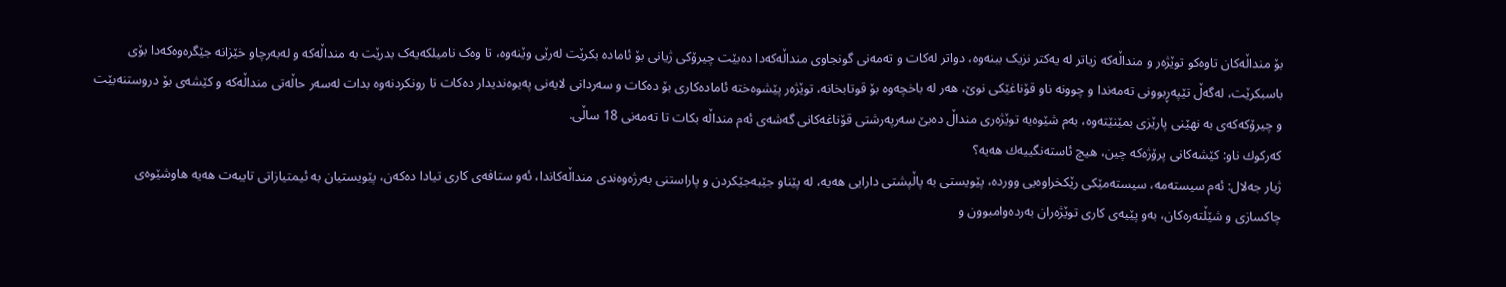بۆ منداڵەکان تاوەکو توێژەر و منداڵەکە زیاتر لە یەکتر نزیک ببنەوە، دواتر لەکات و تەمەنی گونجاوی منداڵەکەدا دەبێت چیرۆکی ژیانی بۆ ئامادە بکرێت لەرێی وێنەوە، تا وەک نامیلکەیەک بدرێت بە منداڵەکە و لەبەرچاو خێزانە جێگرەوەکەدا بۆی باسبکرێت، لەگەڵ تێپەڕبوونی تەمەندا و چوونە ناو قۆناغێکی نوێ، هەر لە باخچەوە بۆ قوتابخانە، توێژەر پێشوەختە ئامادەکاری بۆ دەکات و سەردانی لایەنی پەیوەندیدار دەکات تا رونکردنەوە بدات لەسەر حاڵەتی منداڵەکە و کێشەی بۆ دروستنەبێت و چیرۆکەکەی بە نهێنی پارێزی بمێنێتەوە، بەم شێوەیە توێژەری منداڵ دەبێ سەرپەرشتی قۆناغەکانی گەشەی ئەم منداڵە بکات تا تەمەنی 18 ساڵی.
كەركوك ناو: کێشەکانی پرۆژەکە چین، هیچ ئاستەنگییەك هەیە؟
ژیار جەلال: ئەم سیستەمە، سیستەمێکی رێکخراوەیی ووردە، پێویستی بە پاڵپشتی دارایی هەیە، لە پێناو جێبەجێكردن و پاراستنی بەرژەوەندی منداڵەکاندا، ئەو ستافەی کاری تیادا دەکەن، پێویستیان بە ئیمتیازاتی تایبەت هەیە هاوشێوەی چاکسازی و شێڵتەرەکان، بەو پێیەی کاری توێژەران بەردەوامبوون و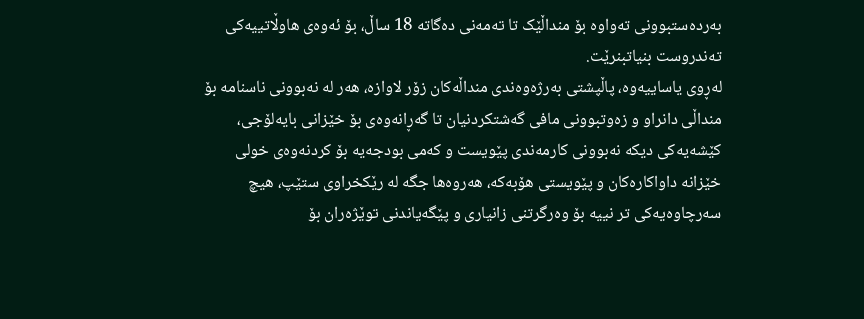بەردەستبوونی تەواوە بۆ منداڵێک تا تەمەنی دەگاتە 18 ساڵ، بۆ ئەوەی هاوڵاتییەكی تەندروست بنیاتبنرێت.
لەڕوی یاساییەوە، پاڵپشتی بەرژەوەندی منداڵەكان زۆر لاوازە، هەر لە نەبوونی ناسنامە بۆ منداڵی دانراو و زەوتبوونی مافی گەشتکردنیان تا گەڕانەوەی بۆ خێزانی بایەلۆجی، كێشەیەكی دیكە نەبوونی کارمەندی پێویست و کەمی بودجەیە بۆ کردنەوەی خولی خێزانە داواکارەکان و پێویستی هۆبەکە، هەروەها جگە لە رێکخراوی ستێپ، هیچ سەرچاوەیەکی تر نییە بۆ وەرگرتنی زانیاری و پێگەیاندنی توێژەران بۆ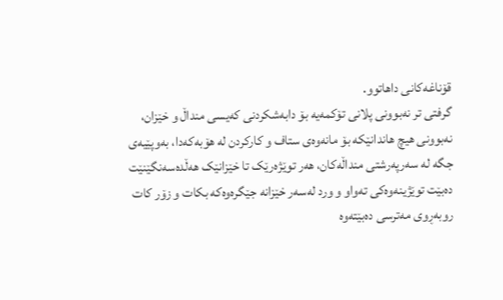قۆناغەکانی داهاتوو.
گرفتی تر نەبوونی پلانی تۆکمەیە بۆ دابەشکردنی کەیسی منداڵ و خێزان، نەبوونی هیچ هاندانێکە بۆ مانەوەی ستاف و کارکردن لە هۆبەکەدا، بەوپێیەی جگە لە سەرپەرشتی منداڵەکان، هەر توێژەرێک تا خێزانێک هەڵدەسەنگێنێت دەبێت توێژینەوەکی تەواو و ورد لەسەر خێزانە جێگرەوەکە بکات و زۆر کات روبەڕوی مەترسی دەبێتەوە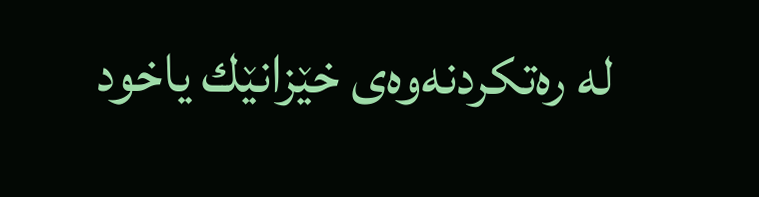لە رەتكردنەوەی خێزانێك یاخود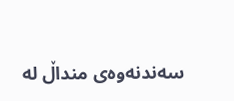سەندنەوەی منداڵ لە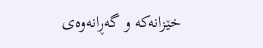خێزانەکە و گەڕانەوەی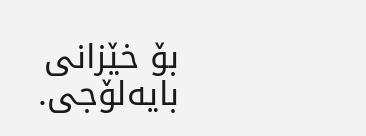بۆ خێزانی بایەلۆجی.